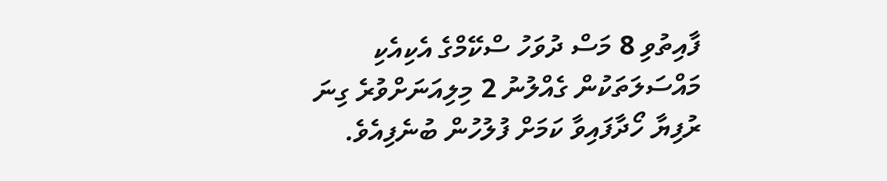ފާއިތުވި 8 މަސް ދުވަހު ސްކޭމްގެ އެކިއެކި މައްސަލަތަކުން ގެއްލުނު 2 މިލިއަނަށްވުރެ ގިނަ ރުފިޔާ ހޯދާފައިވާ ކަމަށް ފުލުހުން ބުނެފިއެވެ.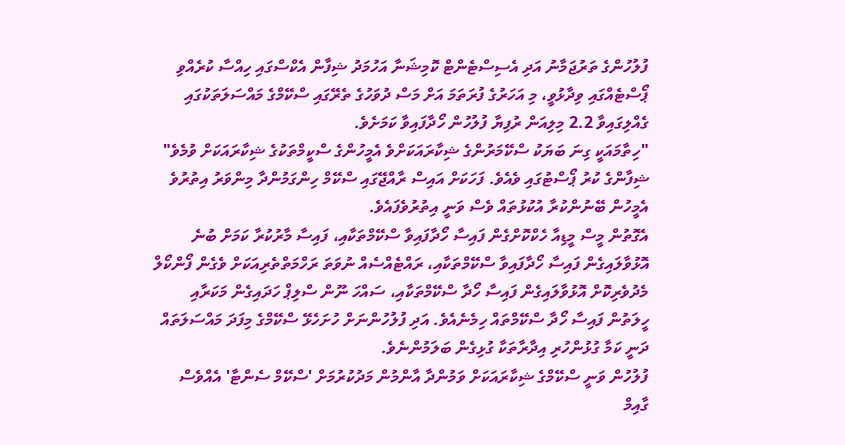ފުލުހުންގެ ތަރުޖަމާނު އަދި އެސިސްޓެންޓް ކޮމިޝަނާ އަހުމަދު ޝިފާން އެކްސްގައި ހިއްސާ ކުރެއްވި ޕޯސްޓެއްގައި ވިދާޅުވީ، މި އަހަރުގެ ފުރަތަމަ އަށް މަސް ދުވަހުގެ ތެރޭގައި ސްކޭމްގެ މައްސަލަތަކުގައި ގެއްލިގައިވާ 2.2 މިލިއަން ރުފިޔާ ފުލުހުން ހޯދާފައިވާ ކަމަށެވެ.
"ހިތާމައަކީ ގިނަ ބަޔަކު ސްކޭމަރުންގެ ޝިކާރައަކަށްވެ އެމީހުންގެ ސްކީމްތަކުގެ ޝިކާރައަކަށް ވުމެވެ" ޝިފާންގެ ކުރު ޕޯސްޓުގައި ވެއެވެ. ފަހަކަށް އައިސް ރާއްޖޭގައި ސްކޭމް ހިންގަމުންދާ މިންވަރު އިތުރުވެ އެމީހުން ބޭނުންކުރާ އުކުޅުތައް ވެސް ވަނީ އިތުރުވެފައެވެ.
އެގޮތުން މީސް މީޑިއާ ހެކްކޮށްގެން ފައިސާ ހޯދާފައިވާ ސްކޭމްތަކާއި، ފައިސާ މާރުކުރާ ކަމަށް ބުނެ އޮޅުވާލައިގެން ފައިސާ ހޯދާފައިވާ ސްކޭމްތަކާއި، ރައްޓެއްސެއް ނުވަތަ ރަހްމަތްތެރިއަކަށް ވެގެން ފޯންކޯލް މެދުވެރިކޮށް އޮޅުވާލައިގެން ފައިސާ ހޯދާ ސްކޭމްތަކާއި، ސައްހަ ނޫން ސްލިޕް ހަދައިގެން މަކަރާއި ހީލަތުން ފައިސާ ހޯދާ ސްކޭމްތައް ހިމެނެއެވެ. އަދި ފުލުހުންނަށް ހުށަހެޅޭ ސްކޭމްގެ މިފަދަ މައްސަލަތައް ދަނީ ކަމާ ގުޅުންހުރި އިދާރާތަކާ ގުޅިގެން ބަލަމުންނެވެ.
ފުލުހުން ވަނީ ސްކޭމްގެ ޝިކާރައަކަށް ވަމުންދާ އާންމުން މަދުކުރުމަށް 'ސްކޭމް ސެންޓާ' އެއްވެސް ގާއިމް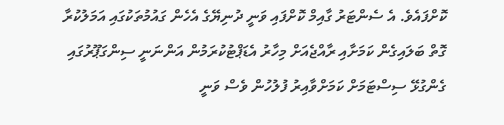ކޮށްފައެވެ. އެ ސެންޓަރު ގާއިމް ކޮށްފައި ވަނީ ދުނިޔޭގެ އެހެން ގައުމުތަކުގައި އަމަލުކުރާ ގޮތް ބަލައިގެން ކަމަށާއި ރާއްޖެއަށް މިހާރު އެޑަޕްޓުކުރަމުން އަންނަނީ ސިންގަޕޫރުގައި ގެންގުޅޭ ސިސްޓަމަށް ކަމަށްވާއިރު ފުލުހުން ވެސް ވަނީ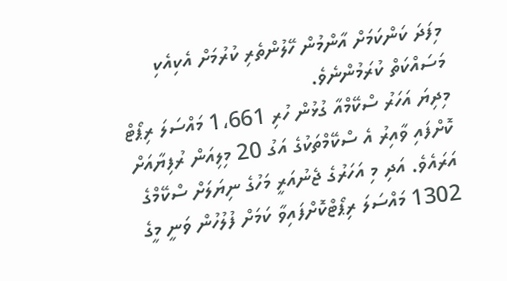މިފަދަ ކަންކަމަށް އާންމުން ހޭލުންތެރި ކުރުމަށް އެކިއެކި މަސައްކަތް ކުރަމުންނެވެ.
މިދިޔަ އަހަރު ސްކޭމްއާ ގުޅުން ހުރި 1،661 މައްސަލަ ރިޕޯޓް ކޮށްފައި ވާއިރު އެ ސްކޭމްތަކުގެ އަގު 20 މިލިއަން ރުފިޔާއަށް އަރައެވެ. އަދި މި އަހަރުގެ ޖެނުއަރީ މަހުގެ ނިޔަލަށް ސްކޭމްގެ 1302 މައްސަލަ ރިޕޯޓްކޮށްފައިވާ ކަމަށް ފުލުހުން ވަނީ މީގެ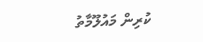ކުރިން މައުލޫމާތު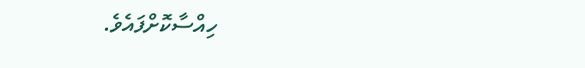ހިއްސާކޮށްފައެވެ.